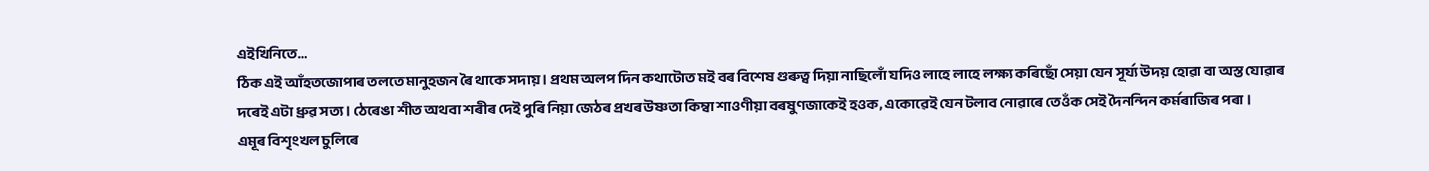এইখিনিতে…
ঠিক এই আঁহতজোপাৰ তলতে মানুহজন ৰৈ থাকে সদায় । প্ৰথম অলপ দিন কথাটোত মই বৰ বিশেষ গুৰুত্ব দিয়া নাছিলোঁ যদিও লাহে লাহে লক্ষ্য কৰিছোঁ সেয়া যেন সূৰ্য্য উদয় হোৱা বা অস্ত যোৱাৰ দৰেই এটা ধ্ৰুৱ সত্য । ঠেৰেঙা শীত অথবা শৰীৰ দেই পুৰি নিয়া জেঠৰ প্ৰখৰ উষ্ণতা কিম্বা শাওণীয়া বৰষুণজাকেই হওক, একোৱেই যেন টলাব নোৱাৰে তেওঁক সেই দৈনন্দিন কৰ্মৰাজিৰ পৰা ।
এমূৰ বিশৃংখল চুলিৰে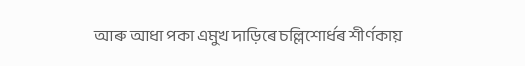আৰু আধা পকা এমুখ দাড়িৰে চল্লিশোৰ্ধৰ শীৰ্ণকায়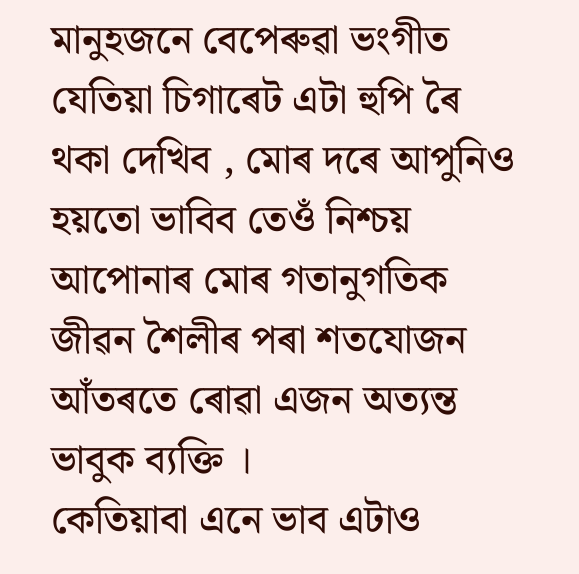মানুহজনে বেপেৰুৱা ভংগীত যেতিয়া চিগাৰেট এটা হুপি ৰৈ থকা দেখিব , মোৰ দৰে আপুনিও হয়তো ভাবিব তেওঁ নিশ্চয় আপোনাৰ মোৰ গতানুগতিক জীৱন শৈলীৰ পৰা শতযোজন আঁতৰতে ৰোৱা এজন অত্যন্ত ভাবুক ব্যক্তি ।
কেতিয়াবা এনে ভাব এটাও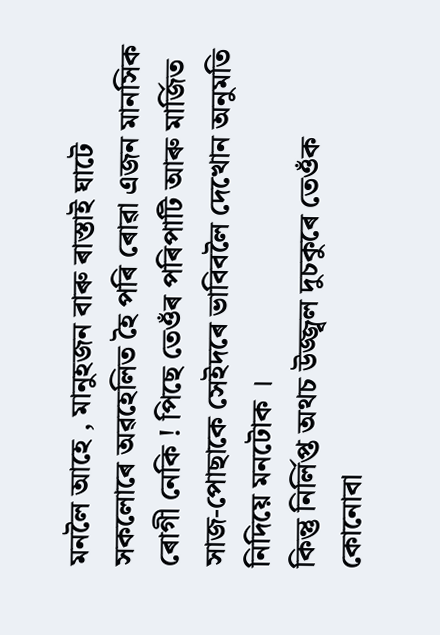মনলৈ আহে , মানুহজন বাৰু ৰাস্তাই ঘাটে সকলোৰে অৱহেলিত হৈ পৰি ৰোৱা এজন মানসিক ৰোগী নেকি ! পিছে তেওঁৰ পৰিপাটি আৰু মাৰ্জিত সাজ-পোছাকে সেইদৰে ভাবিবলৈ দেখোন অনুমতি নিদিয়ে মনটোক ।
কিন্তু নিৰ্লিপ্ত অথচ উজ্জ্বল দুচকুৰে তেওঁক কোনোবা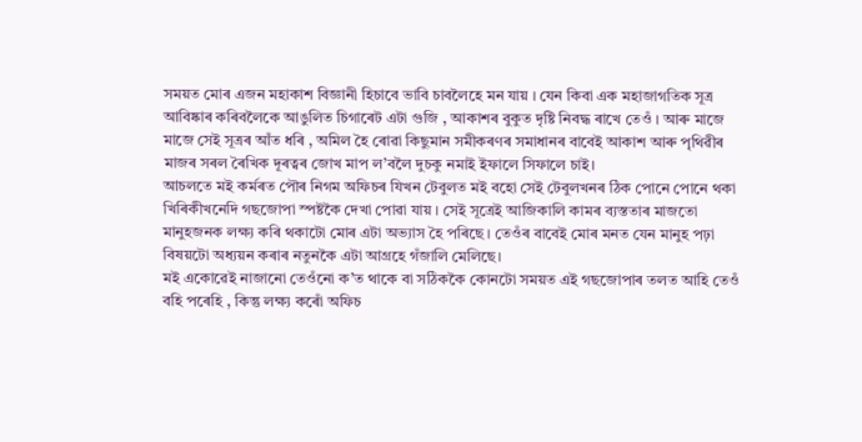সময়ত মোৰ এজন মহাকাশ বিজ্ঞানী হিচাবে ভাবি চাবলৈহে মন যায় । যেন কিবা এক মহাজাগতিক সূত্ৰ আবিষ্কাৰ কৰিবলৈকে আঙুলিত চিগাৰেট এটা গুজি , আকাশৰ বুকুত দৃষ্টি নিবদ্ধ ৰাখে তেওঁ । আৰু মাজে মাজে সেই সূত্ৰৰ আঁত ধৰি , অমিল হৈ ৰোৱা কিছুমান সমীকৰণৰ সমাধানৰ বাবেই আকাশ আৰু পৃথিৱীৰ মাজৰ সৰল ৰৈখিক দূৰত্বৰ জোখ মাপ ল’বলৈ দুচকু নমাই ইফালে সিফালে চাই।
আচলতে মই কৰ্মৰত পৌৰ নিগম অফিচৰ যিখন টেবুলত মই বহো সেই টেবুলখনৰ ঠিক পোনে পোনে থকা খিৰিকীখনেদি গছজোপা স্পষ্টকৈ দেখা পোৱা যায় । সেই সূত্ৰেই আজিকালি কামৰ ব্যস্ততাৰ মাজতো মানুহজনক লক্ষ্য কৰি থকাটো মোৰ এটা অভ্যাস হৈ পৰিছে । তেওঁৰ বাবেই মোৰ মনত যেন মানুহ পঢ়া বিষয়টো অধ্যয়ন কৰাৰ নতুনকৈ এটা আগ্ৰহে গঁজালি মেলিছে।
মই একোৱেই নাজানো তেওঁনো ক’ত থাকে বা সঠিককৈ কোনটো সময়ত এই গছজোপাৰ তলত আহি তেওঁ বহি পৰেহি , কিন্তু লক্ষ্য কৰোঁ অফিচ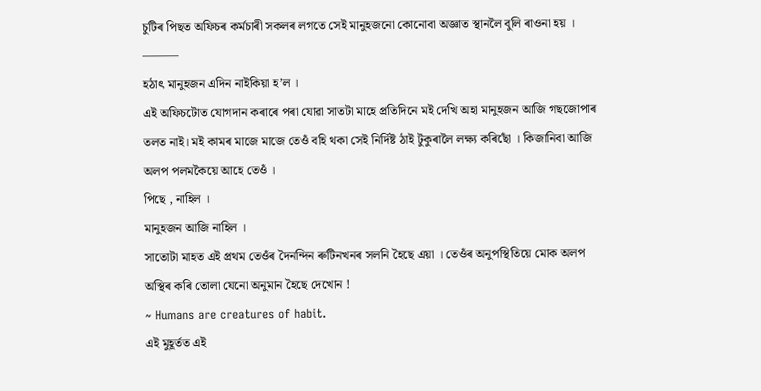চুটিৰ পিছত অফিচৰ কৰ্মচাৰী সকলৰ লগতে সেই মানুহজনো কোনোবা অজ্ঞাত স্থানলৈ বুলি ৰাওনা হয় ।
———
হঠাৎ মানুহজন এদিন নাইকিয়া হ’ল ।
এই অফিচটোত যোগদান কৰাৰে পৰা যোৱা সাতটা মাহে প্ৰতিদিনে মই দেখি অহা মানুহজন আজি গছজোপাৰ তলত নাই। মই কামৰ মাজে মাজে তেওঁ বহি থকা সেই নিৰ্দিষ্ট ঠাই টুকুৰালৈ লক্ষ্য কৰিছোঁ । কিজানিবা আজি অলপ পলমকৈয়ে আহে তেওঁ ।
পিছে , নাহিল ।
মানুহজন আজি নাহিল ।
সাতোটা মাহত এই প্ৰথম তেওঁৰ দৈনন্দিন ৰুটিনখনৰ সলনি হৈছে এয়া । তেওঁৰ অনুপস্থিতিয়ে মোক অলপ অস্থিৰ কৰি তোলা যেনো অনুমান হৈছে দেখোন !
~ Humans are creatures of habit.
এই মুহূৰ্তত এই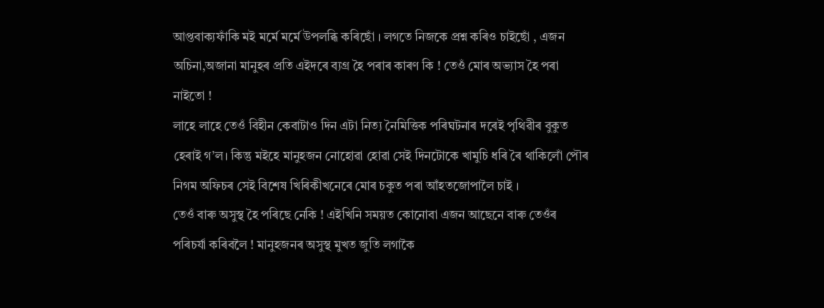আপ্তবাক্যফাঁকি মই মৰ্মে মৰ্মে উপলব্ধি কৰিছোঁ । লগতে নিজকে প্ৰশ্ন কৰিও চাইছোঁ , এজন অচিনা,অজানা মানুহৰ প্ৰতি এইদৰে ব্যগ্ৰ হৈ পৰাৰ কাৰণ কি ! তেওঁ মোৰ অভ্যাস হৈ পৰা নাইতো !
লাহে লাহে তেওঁ বিহীন কেবাটাও দিন এটা নিত্য নৈমিত্তিক পৰিঘটনাৰ দৰেই পৃথিৱীৰ বুকুত হেৰাই গ’ল। কিন্তু মইহে মানুহজন নোহোৱা হোৱা সেই দিনটোকে খামুচি ধৰি ৰৈ থাকিলোঁ পৌৰ নিগম অফিচৰ সেই বিশেষ খিৰিকীখনেৰে মোৰ চকুত পৰা আঁহতজোপালৈ চাই ।
তেওঁ বাৰু অসুস্থ হৈ পৰিছে নেকি ! এইখিনি সময়ত কোনোবা এজন আছেনে বাৰু তেওঁৰ পৰিচৰ্যা কৰিবলৈ ! মানুহজনৰ অসুস্থ মুখত জুতি লগাকৈ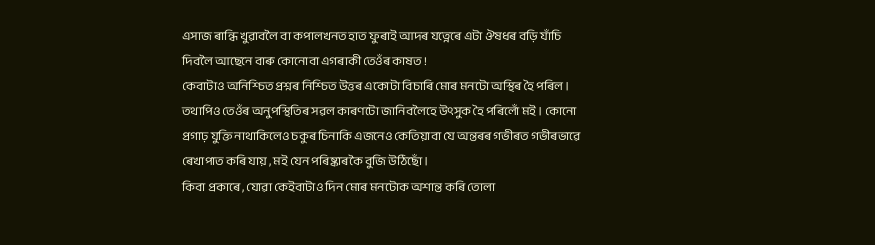এসাজ ৰান্ধি খুৱাবলৈ বা কপালখনত হাত ফুৰাই আদৰ যত্নেৰে এটা ঔষধৰ বড়ি যাঁচি দিবলৈ আছেনে বাৰু কোনোবা এগৰাকী তেওঁৰ কাষত !
কেবাটাও অনিশ্চিত প্ৰশ্নৰ নিশ্চিত উত্তৰ একোটা বিচাৰি মোৰ মনটো অস্থিৰ হৈ পৰিল । তথাপিও তেওঁৰ অনুপস্থিতিৰ সৱল কাৰণটো জানিবলৈহে উৎসুক হৈ পৰিলোঁ মই । কোনো প্ৰগাঢ় যুক্তি নাথাকিলেও চকুৰ চিনাকি এজনেও কেতিয়াবা যে অন্তৰৰ গভীৰত গভীৰভাৱে ৰেখাপাত কৰি যায় , মই যেন পৰিষ্কাৰকৈ বুজি উঠিছোঁ ।
কিবা প্ৰকাৰে , যোৱা কেইবাটাও দিন মোৰ মনটোক অশান্ত কৰি তোলা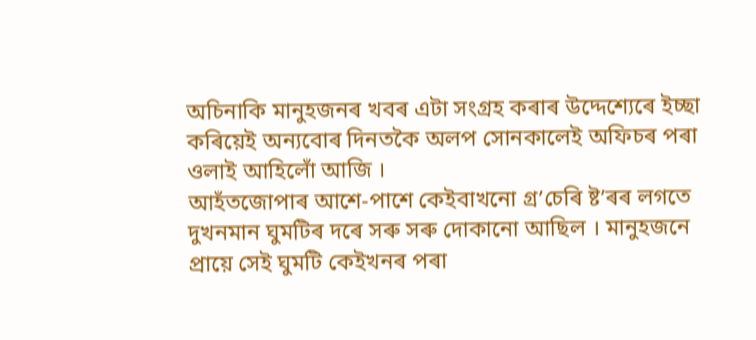অচিনাকি মানুহজনৰ খবৰ এটা সংগ্ৰহ কৰাৰ উদ্দেশ্যেৰে ইচ্ছা কৰিয়েই অন্যবোৰ দিনতকৈ অলপ সোনকালেই অফিচৰ পৰা ওলাই আহিলোঁ আজি ।
আহঁতজোপাৰ আশে-পাশে কেইবাখনো গ্ৰ’চেৰি ষ্ট’ৰৰ লগতে দুখনমান ঘুমটিৰ দৰে সৰু সৰু দোকানো আছিল । মানুহজনে প্ৰায়ে সেই ঘুমটি কেইখনৰ পৰা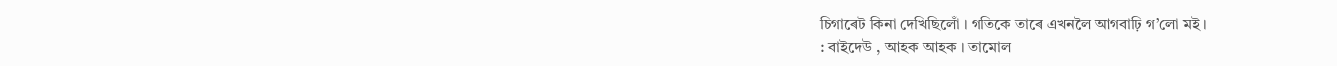চিগাৰেট কিনা দেখিছিলোঁ । গতিকে তাৰে এখনলৈ আগবাঢ়ি গ’লো মই ।
: বাইদেউ , আহক আহক । তামোল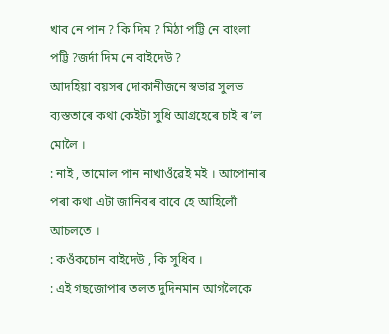খাব নে পান ? কি দিম ? মিঠা পট্টি নে বাংলা পট্টি ?জৰ্দা দিম নে বাইদেউ ?
আদহিয়া বয়সৰ দোকানীজনে স্বভাৱ সুলভ ব্যস্ততাৰে কথা কেইটা সুধি আগ্ৰহেৰে চাই ৰ’ল মোলৈ ।
: নাই , তামোল পান নাখাওঁৱেই মই । আপোনাৰ পৰা কথা এটা জানিবৰ বাবে হে আহিলোঁ আচলতে ।
: কওঁকচোন বাইদেউ , কি সুধিব ।
: এই গছজোপাৰ তলত দুদিনমান আগলৈকে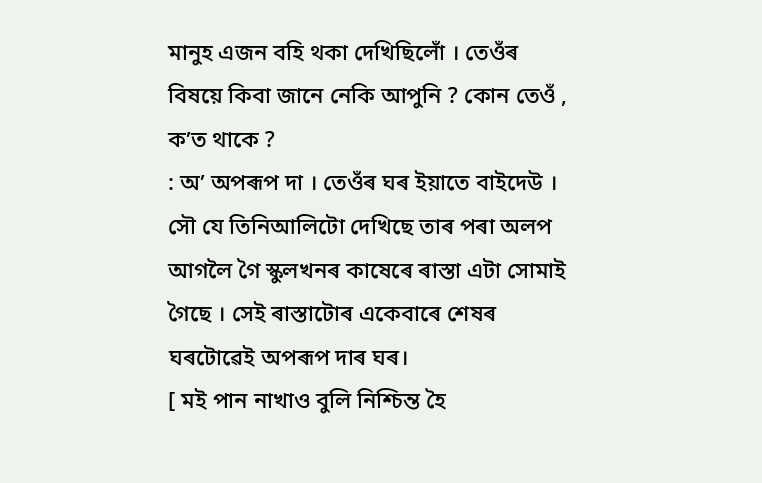মানুহ এজন বহি থকা দেখিছিলোঁ । তেওঁৰ বিষয়ে কিবা জানে নেকি আপুনি ? কোন তেওঁ , ক’ত থাকে ?
: অ’ অপৰূপ দা । তেওঁৰ ঘৰ ইয়াতে বাইদেউ । সৌ যে তিনিআলিটো দেখিছে তাৰ পৰা অলপ আগলৈ গৈ স্কুলখনৰ কাষেৰে ৰাস্তা এটা সোমাই গৈছে । সেই ৰাস্তাটোৰ একেবাৰে শেষৰ ঘৰটোৱেই অপৰূপ দাৰ ঘৰ।
[ মই পান নাখাও বুলি নিশ্চিন্ত হৈ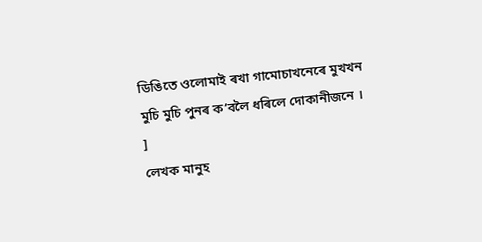ডিঙিতে ওলোমাই ৰখা গামোচাখনেৰে মুখখন মুচি মুচি পুনৰ ক’বলৈ ধৰিলে দোকানীজনে । ]
লেখক মানুহ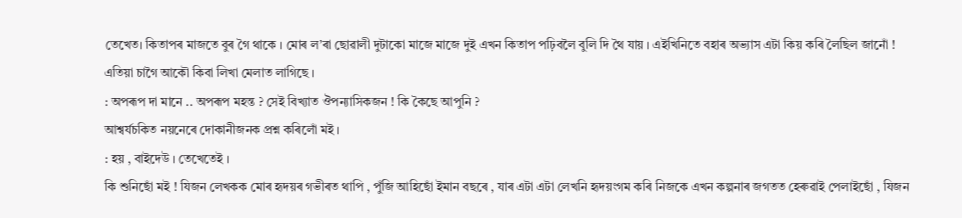তেখেত। কিতাপৰ মাজতে বুৰ গৈ থাকে । মোৰ ল’ৰা ছোৱালী দুটাকো মাজে মাজে দুই এখন কিতাপ পঢ়িবলৈ বুলি দি থৈ যায় । এইখিনিতে বহাৰ অভ্যাস এটা কিয় কৰি লৈছিল জানোঁ ! এতিয়া চাগৈ আকৌ কিবা লিখা মেলাত লাগিছে ।
: অপৰূপ দা মানে .. অপৰূপ মহন্ত ? সেই বিখ্যাত ঔপন্যাসিকজন ! কি কৈছে আপুনি ?
আশ্বৰ্যচকিত নয়নেৰে দোকানীজনক প্ৰশ্ন কৰিলোঁ মই ।
: হয় , বাইদেউ । তেখেতেই ।
কি শুনিছোঁ মই ! যিজন লেখকক মোৰ হৃদয়ৰ গভীৰত থাপি , পুঁজি আহিছোঁ ইমান বছৰে , যাৰ এটা এটা লেখনি হৃদয়ংগম কৰি নিজকে এখন কল্পনাৰ জগতত হেৰুৱাই পেলাইছোঁ , যিজন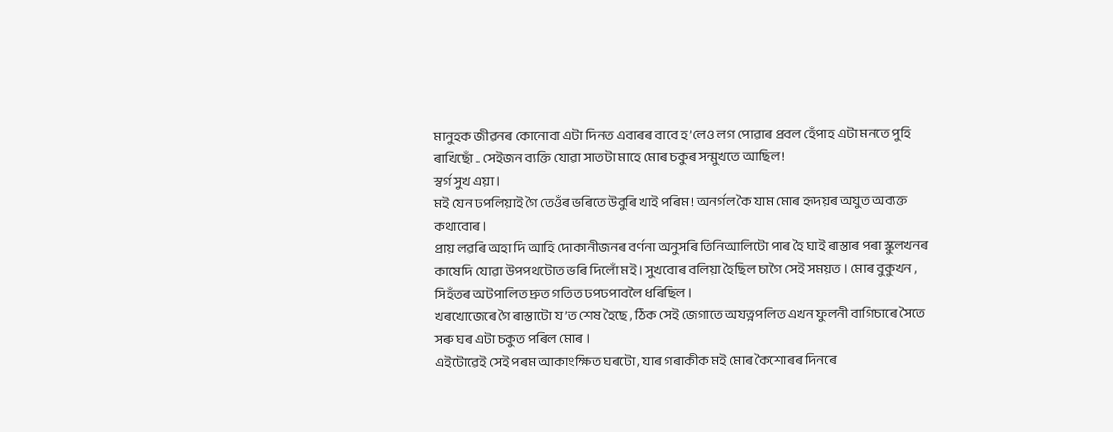মানুহক জীৱনৰ কোনোবা এটা দিনত এবাৰৰ বাবে হ’লেও লগ পোৱাৰ প্ৰবল হেঁপাহ এটা মনতে পুহি ৰাখিছোঁ .. সেইজন ব্যক্তি যোৱা সাতটা মাহে মোৰ চকুৰ সন্মুখতে আছিল !
স্বৰ্গ সুখ এয়া ।
মই যেন ঢপলিয়াই গৈ তেওঁৰ ভৰিতে উবুৰি খাই পৰিম ! অনৰ্গল কৈ যাম মোৰ হৃদয়ৰ অযুত অব্যক্ত কথাবোৰ ।
প্ৰায় লৱৰি অহা দি আহি দোকানীজনৰ বৰ্ণনা অনুসৰি তিনিআলিটো পাৰ হৈ ঘাই ৰাস্তাৰ পৰা স্কুলখনৰ কাষেদি যোৱা উপপথটোত ভৰি দিলোঁ মই । সুখবোৰ বলিয়া হৈছিল চাগৈ সেই সময়ত । মোৰ বুকুখন , সিহঁতৰ অটপালিত দ্ৰুত গতিত ঢপঢপাবলৈ ধৰিছিল ।
খৰখোজেৰে গৈ ৰাস্তাটো য’ত শেষ হৈছে , ঠিক সেই জেগাতে অযত্নপলিত এখন ফুলনী বাগিচাৰে সৈতে সৰু ঘৰ এটা চকুত পৰিল মোৰ ।
এইটোৱেই সেই পৰম আকাংক্ষিত ঘৰটো , যাৰ গৰাকীক মই মোৰ কৈশোৰৰ দিনৰে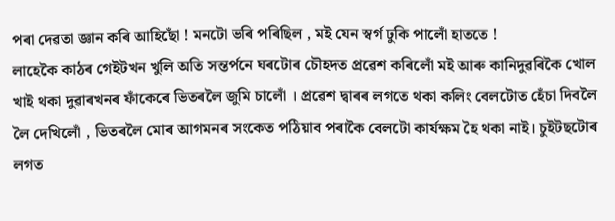পৰা দেৱতা জ্ঞান কৰি আহিছোঁ ! মনটো ভৰি পৰিছিল , মই যেন স্বৰ্গ ঢুকি পালোঁ হাততে !
লাহেকৈ কাঠৰ গেইটখন খুলি অতি সন্তৰ্পনে ঘৰটোৰ চৌহদত প্ৰৱেশ কৰিলোঁ মই আৰু কানিদুৱৰিকৈ খোল খাই থকা দুৱাৰখনৰ ফাঁকেৰে ভিতৰলৈ জুমি চালোঁ । প্ৰৱেশ দ্বাৰৰ লগতে থকা কলিং বেলটোত হেঁচা দিবলৈ লৈ দেখিলোঁ , ভিতৰলৈ মোৰ আগমনৰ সংকেত পঠিয়াব পৰাকৈ বেলটো কাৰ্যক্ষম হৈ থকা নাই। চুইটছটোৰ লগত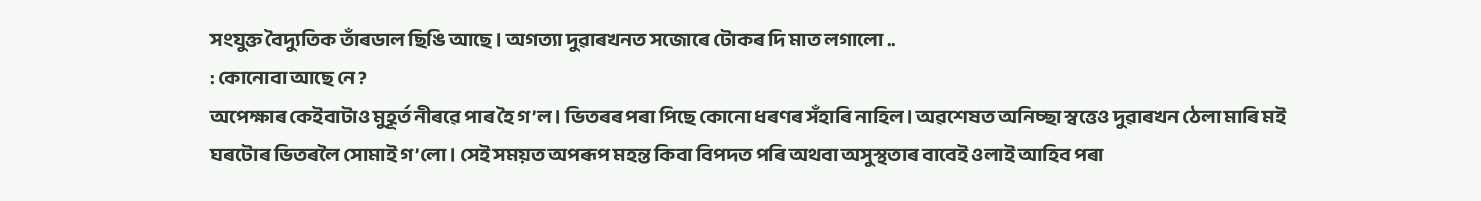সংযুক্ত বৈদ্যুতিক তাঁৰডাল ছিঙি আছে । অগত্যা দুৱাৰখনত সজোৰে টোকৰ দি মাত লগালো ..
: কোনোবা আছে নে ?
অপেক্ষাৰ কেইবাটাও মুহূৰ্ত নীৰৱে পাৰ হৈ গ’ল । ভিতৰৰ পৰা পিছে কোনো ধৰণৰ সঁহাৰি নাহিল। অৱশেষত অনিচ্ছা স্বত্তেও দুৱাৰখন ঠেলা মাৰি মই ঘৰটোৰ ভিতৰলৈ সোমাই গ’লো । সেই সময়ত অপৰূপ মহন্ত কিবা বিপদত পৰি অথবা অসুস্থতাৰ বাবেই ওলাই আহিব পৰা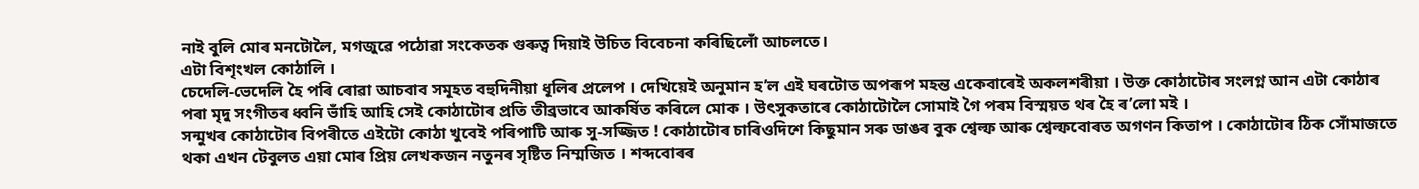নাই বুলি মোৰ মনটোলৈ, মগজুৱে পঠোৱা সংকেতক গুৰুত্ব দিয়াই উচিত বিবেচনা কৰিছিলোঁ আচলতে।
এটা বিশৃংখল কোঠালি ।
চেদেলি-ভেদেলি হৈ পৰি ৰোৱা আচবাব সমূহত বহুদিনীয়া ধূলিৰ প্ৰলেপ । দেখিয়েই অনুমান হ’ল এই ঘৰটোত অপৰূপ মহন্ত একেবাৰেই অকলশৰীয়া । উক্ত কোঠাটোৰ সংলগ্ন আন এটা কোঠাৰ পৰা মৃদু সংগীতৰ ধ্বনি ভাঁহি আহি সেই কোঠাটোৰ প্ৰতি তীব্ৰভাবে আকৰ্ষিত কৰিলে মোক । উৎসুকতাৰে কোঠাটোলৈ সোমাই গৈ পৰম বিস্ময়ত থৰ হৈ ৰ’লো মই ।
সন্মুখৰ কোঠাটোৰ বিপৰীতে এইটো কোঠা খুবেই পৰিপাটি আৰু সু-সজ্জিত ! কোঠাটোৰ চাৰিওদিশে কিছুমান সৰু ডাঙৰ বুক শ্বেল্ফ আৰু শ্বেল্ফবোৰত অগণন কিতাপ । কোঠাটোৰ ঠিক সোঁমাজতে থকা এখন টেবুলত এয়া মোৰ প্ৰিয় লেখকজন নতুনৰ সৃষ্টিত নিম্মজিত । শব্দবোৰৰ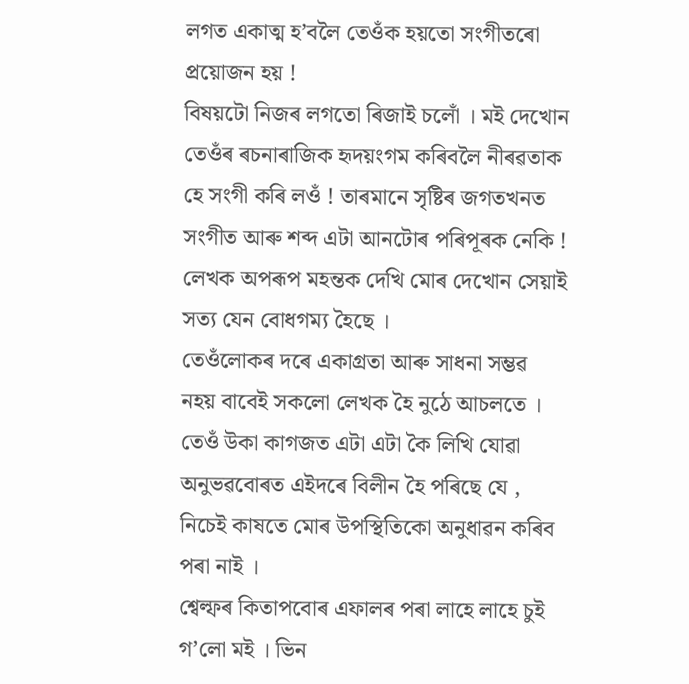লগত একাত্ম হ’বলৈ তেওঁক হয়তো সংগীতৰো প্ৰয়োজন হয় !
বিষয়টো নিজৰ লগতো ৰিজাই চলোঁ । মই দেখোন তেওঁৰ ৰচনাৰাজিক হৃদয়ংগম কৰিবলৈ নীৰৱতাক হে সংগী কৰি লওঁ ! তাৰমানে সৃষ্টিৰ জগতখনত সংগীত আৰু শব্দ এটা আনটোৰ পৰিপূৰক নেকি ! লেখক অপৰূপ মহন্তক দেখি মোৰ দেখোন সেয়াই সত্য যেন বোধগম্য হৈছে ।
তেওঁলোকৰ দৰে একাগ্ৰতা আৰু সাধনা সম্ভৱ নহয় বাবেই সকলো লেখক হৈ নুঠে আচলতে । তেওঁ উকা কাগজত এটা এটা কৈ লিখি যোৱা অনুভৱবোৰত এইদৰে বিলীন হৈ পৰিছে যে , নিচেই কাষতে মোৰ উপস্থিতিকো অনুধাৱন কৰিব পৰা নাই ।
শ্বেল্ফৰ কিতাপবোৰ এফালৰ পৰা লাহে লাহে চুই গ’লো মই । ভিন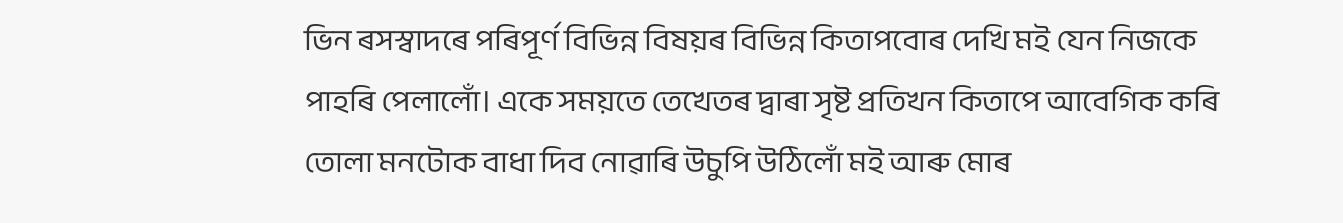ভিন ৰসস্বাদৰে পৰিপূৰ্ণ বিভিন্ন বিষয়ৰ বিভিন্ন কিতাপবোৰ দেখি মই যেন নিজকে পাহৰি পেলালোঁ। একে সময়তে তেখেতৰ দ্বাৰা সৃষ্ট প্ৰতিখন কিতাপে আবেগিক কৰি তোলা মনটোক বাধা দিব নোৱাৰি উচুপি উঠিলোঁ মই আৰু মোৰ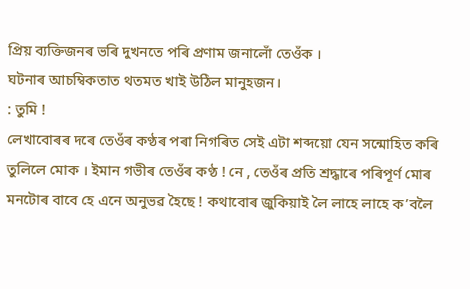প্ৰিয় ব্যক্তিজনৰ ভৰি দুখনতে পৰি প্ৰণাম জনালোঁ তেওঁক ।
ঘটনাৰ আচম্বিকতাত থতমত খাই উঠিল মানুহজন।
: তুমি !
লেখাবোৰৰ দৰে তেওঁৰ কণ্ঠৰ পৰা নিগৰিত সেই এটা শব্দয়ো যেন সন্মোহিত কৰি তুলিলে মোক । ইমান গভীৰ তেওঁৰ কণ্ঠ ! নে , তেওঁৰ প্ৰতি শ্ৰদ্ধাৰে পৰিপূৰ্ণ মোৰ মনটোৰ বাবে হে এনে অনুভৱ হৈছে ! কথাবোৰ জুকিয়াই লৈ লাহে লাহে ক’বলৈ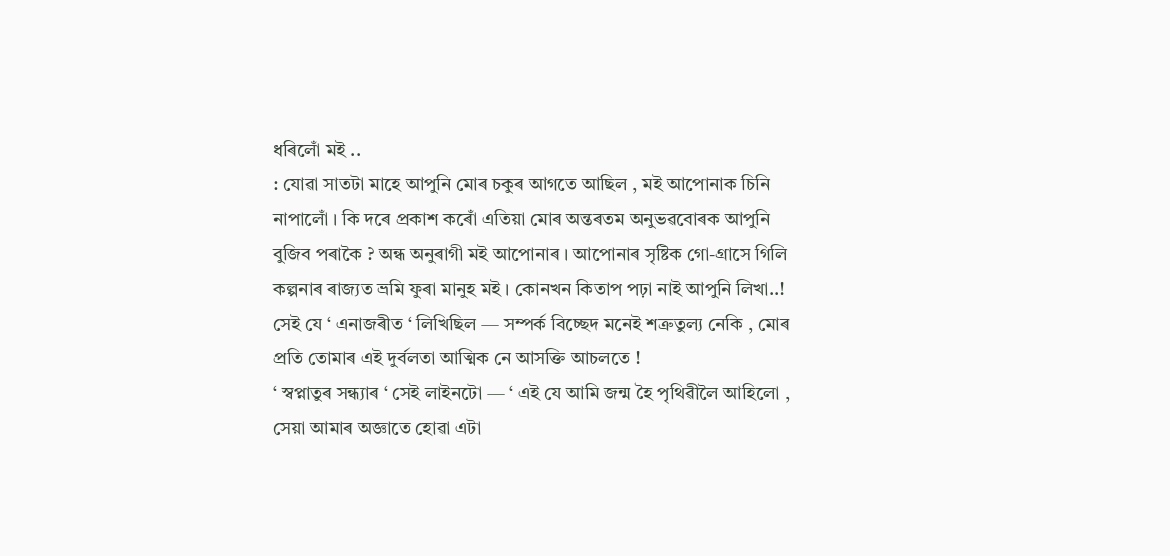ধৰিলোঁ মই ..
: যোৱা সাতটা মাহে আপুনি মোৰ চকুৰ আগতে আছিল , মই আপোনাক চিনি নাপালোঁ । কি দৰে প্ৰকাশ কৰোঁ এতিয়া মোৰ অন্তৰতম অনুভৱবোৰক আপুনি বুজিব পৰাকৈ ? অন্ধ অনুৰাগী মই আপোনাৰ । আপোনাৰ সৃষ্টিক গো-গ্রাসে গিলি কল্পনাৰ ৰাজ্যত ভ্রমি ফুৰা মানুহ মই । কোনখন কিতাপ পঢ়া নাই আপুনি লিখা..!
সেই যে ‘ এনাজৰীত ‘ লিখিছিল — সম্পৰ্ক বিচ্ছেদ মনেই শত্ৰুতুল্য নেকি , মোৰ প্ৰতি তোমাৰ এই দুৰ্বলতা আত্মিক নে আসক্তি আচলতে !
‘ স্বপ্নাতুৰ সন্ধ্যাৰ ‘ সেই লাইনটো — ‘ এই যে আমি জন্ম হৈ পৃথিৱীলৈ আহিলো , সেয়া আমাৰ অজ্ঞাতে হোৱা এটা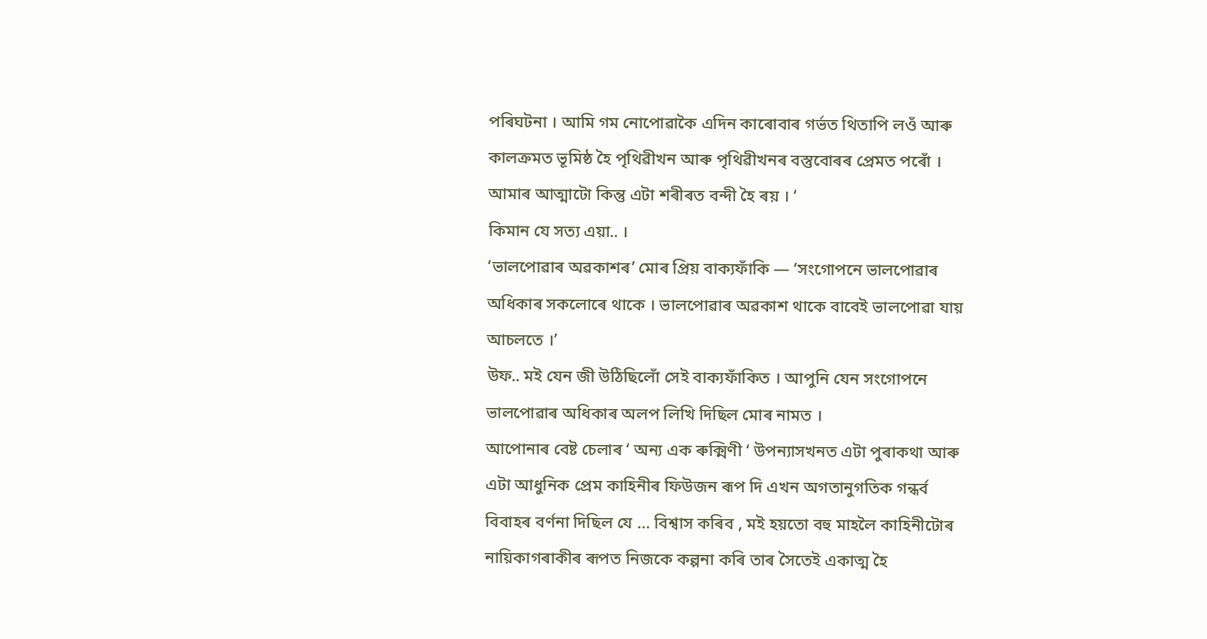পৰিঘটনা । আমি গম নোপোৱাকৈ এদিন কাৰোবাৰ গৰ্ভত থিতাপি লওঁ আৰু কালক্ৰমত ভূমিষ্ঠ হৈ পৃথিৱীখন আৰু পৃথিৱীখনৰ বস্তুবোৰৰ প্ৰেমত পৰোঁ । আমাৰ আত্মাটো কিন্তু এটা শৰীৰত বন্দী হৈ ৰয় । ‘
কিমান যে সত্য এয়া.. ।
‘ভালপোৱাৰ অৱকাশৰ’ মোৰ প্ৰিয় বাক্যফাঁকি — ‘সংগোপনে ভালপোৱাৰ অধিকাৰ সকলোৰে থাকে । ভালপোৱাৰ অৱকাশ থাকে বাবেই ভালপোৱা যায় আচলতে ।’
উফ.. মই যেন জী উঠিছিলোঁ সেই বাক্যফাঁকিত । আপুনি যেন সংগোপনে ভালপোৱাৰ অধিকাৰ অলপ লিখি দিছিল মোৰ নামত ।
আপোনাৰ বেষ্ট চেলাৰ ‘ অন্য এক ৰুক্মিণী ‘ উপন্যাসখনত এটা পুৰাকথা আৰু এটা আধুনিক প্ৰেম কাহিনীৰ ফিউজন ৰূপ দি এখন অগতানুগতিক গন্ধর্ব বিবাহৰ বৰ্ণনা দিছিল যে … বিশ্বাস কৰিব , মই হয়তো বহু মাহলৈ কাহিনীটোৰ নায়িকাগৰাকীৰ ৰূপত নিজকে কল্পনা কৰি তাৰ সৈতেই একাত্ম হৈ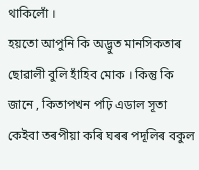থাকিলোঁ ।
হয়তো আপুনি কি অদ্ভুত মানসিকতাৰ ছোৱালী বুলি হাঁহিব মোক । কিন্তু কি জানে , কিতাপখন পঢ়ি এডাল সূতা কেইবা তৰপীয়া কৰি ঘৰৰ পদূলিৰ বকুল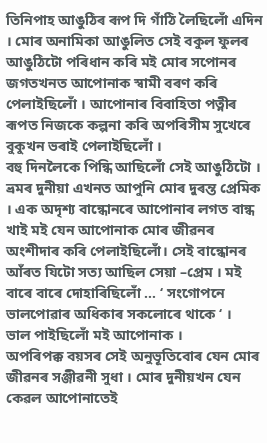তিনিপাহ আঙুঠিৰ ৰূপ দি গাঁঠি লৈছিলোঁ এদিন । মোৰ অনামিকা আঙুলিত সেই বকুল ফুলৰ আঙুঠিটো পৰিধান কৰি মই মোৰ সপোনৰ জগতখনত আপোনাক স্বামী বৰণ কৰি পেলাইছিলোঁ । আপোনাৰ বিবাহিতা পত্নীৰ ৰূপত নিজকে কল্পনা কৰি অপৰিসীম সুখেৰে বুকুখন ভৰাই পেলাইছিলোঁ ।
বহু দিনলৈকে পিন্ধি আছিলোঁ সেই আঙুঠিটো । ভ্ৰমৰ দুনীয়া এখনত আপুনি মোৰ দুৰন্ত প্ৰেমিক । এক অদৃশ্য বান্ধোনৰে আপোনাৰ লগত বান্ধ খাই মই যেন আপোনাক মোৰ জীৱনৰ অংশীদাৰ কৰি পেলাইছিলোঁ। সেই বান্ধোনৰ আঁৰত যিটো সত্য আছিল সেয়া –প্ৰেম । মই বাৰে বাৰে দোহাৰিছিলোঁ … ‘ সংগোপনে ভালপোৱাৰ অধিকাৰ সকলোৰে থাকে ‘ ।
ভাল পাইছিলোঁ মই আপোনাক ।
অপৰিপক্ক বয়সৰ সেই অনুভূতিবোৰ যেন মোৰ জীৱনৰ সঞ্জীৱনী সুধা । মোৰ দুনীয়খন যেন কেৱল আপোনাতেই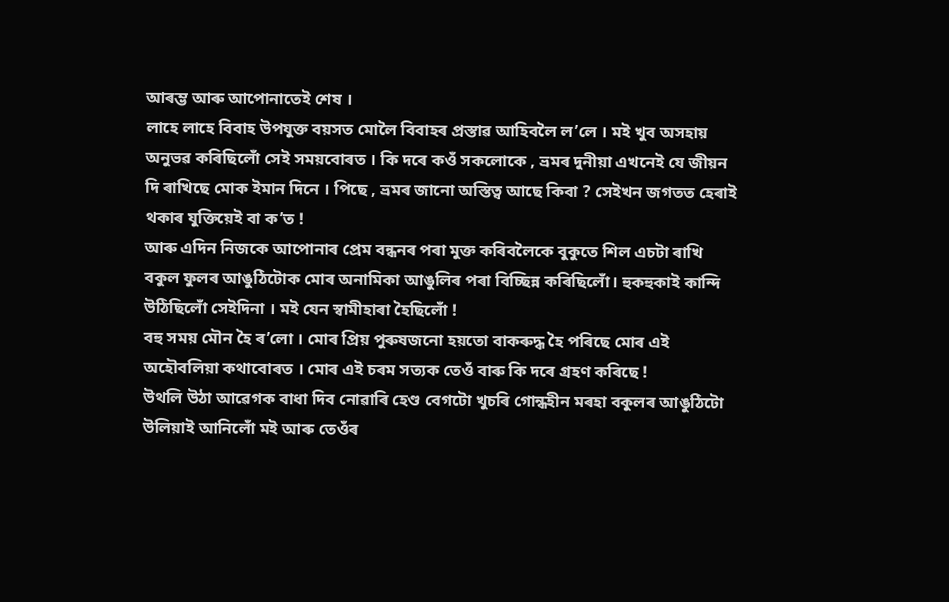আৰম্ভ আৰু আপোনাতেই শেষ ।
লাহে লাহে বিবাহ উপযুক্ত বয়সত মোলৈ বিবাহৰ প্ৰস্তাৱ আহিবলৈ ল’লে । মই খুব অসহায় অনুভৱ কৰিছিলোঁ সেই সময়বোৰত । কি দৰে কওঁ সকলোকে , ভ্ৰমৰ দুনীয়া এখনেই যে জীয়ন দি ৰাখিছে মোক ইমান দিনে । পিছে , ভ্ৰমৰ জানো অস্তিত্ব আছে কিবা ? সেইখন জগতত হেৰাই থকাৰ যুক্তিয়েই বা ক’ত !
আৰু এদিন নিজকে আপোনাৰ প্ৰেম বন্ধনৰ পৰা মুক্ত কৰিবলৈকে বুকুতে শিল এচটা ৰাখি বকুল ফুলৰ আঙুঠিটোক মোৰ অনামিকা আঙুলিৰ পৰা বিচ্ছিন্ন কৰিছিলোঁ। হুকহুকাই কান্দি উঠিছিলোঁ সেইদিনা । মই যেন স্বামীহাৰা হৈছিলোঁ !
বহু সময় মৌন হৈ ৰ’লো । মোৰ প্ৰিয় পুৰুষজনো হয়তো বাকৰুদ্ধ হৈ পৰিছে মোৰ এই অহৌবলিয়া কথাবোৰত । মোৰ এই চৰম সত্যক তেওঁ বাৰু কি দৰে গ্ৰহণ কৰিছে !
উথলি উঠা আৱেগক বাধা দিব নোৱাৰি হেণ্ড বেগটো খুচৰি গোন্ধহীন মৰহা বকুলৰ আঙুঠিটো উলিয়াই আনিলোঁ মই আৰু তেওঁৰ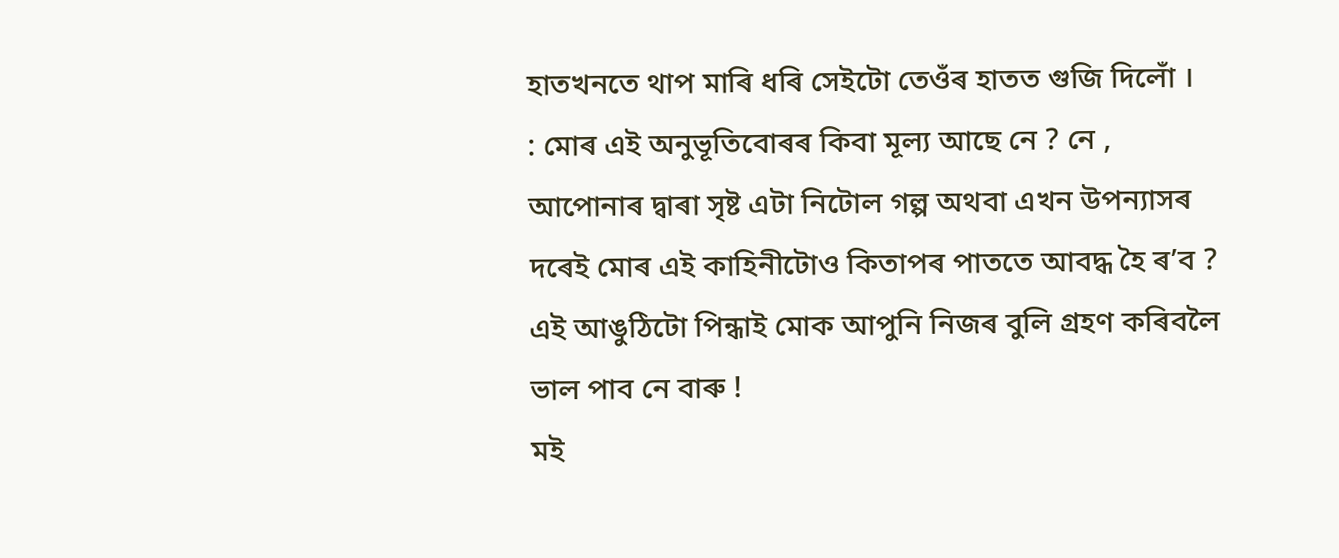হাতখনতে থাপ মাৰি ধৰি সেইটো তেওঁৰ হাতত গুজি দিলোঁ ।
: মোৰ এই অনুভূতিবোৰৰ কিবা মূল্য আছে নে ? নে , আপোনাৰ দ্বাৰা সৃষ্ট এটা নিটোল গল্প অথবা এখন উপন্যাসৰ দৰেই মোৰ এই কাহিনীটোও কিতাপৰ পাততে আবদ্ধ হৈ ৰ’ব ? এই আঙুঠিটো পিন্ধাই মোক আপুনি নিজৰ বুলি গ্ৰহণ কৰিবলৈ ভাল পাব নে বাৰু !
মই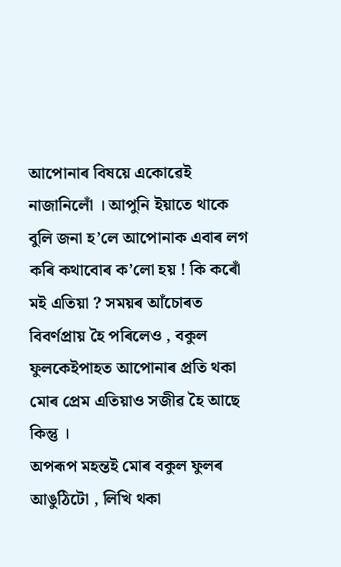আপোনাৰ বিষয়ে একোৱেই নাজানিলোঁ । আপুনি ইয়াতে থাকে বুলি জনা হ’লে আপোনাক এবাৰ লগ কৰি কথাবোৰ ক’লো হয় ! কি কৰোঁ মই এতিয়া ? সময়ৰ আঁচোৰত বিবৰ্ণপ্ৰায় হৈ পৰিলেও , বকুল ফুলকেইপাহত আপোনাৰ প্ৰতি থকা মোৰ প্ৰেম এতিয়াও সজীৱ হৈ আছে কিন্তু ।
অপৰূপ মহন্তই মোৰ বকুল ফুলৰ আঙুঠিটো , লিখি থকা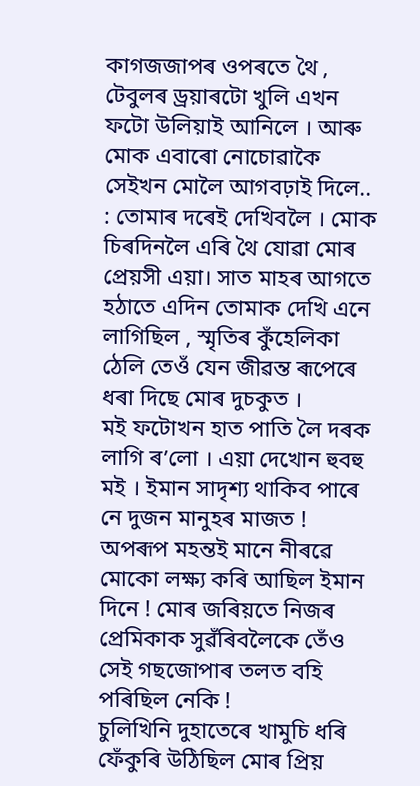কাগজজাপৰ ওপৰতে থৈ , টেবুলৰ ড্রয়াৰটো খুলি এখন ফটো উলিয়াই আনিলে । আৰু মোক এবাৰো নোচোৱাকৈ সেইখন মোলৈ আগবঢ়াই দিলে..
: তোমাৰ দৰেই দেখিবলৈ । মোক চিৰদিনলৈ এৰি থৈ যোৱা মোৰ প্ৰেয়সী এয়া। সাত মাহৰ আগতে হঠাতে এদিন তোমাক দেখি এনে লাগিছিল , স্মৃতিৰ কুঁহেলিকা ঠেলি তেওঁ যেন জীৱন্ত ৰূপেৰে ধৰা দিছে মোৰ দুচকুত ।
মই ফটোখন হাত পাতি লৈ দৰক লাগি ৰ’লো । এয়া দেখোন হুবহু মই । ইমান সাদৃশ্য থাকিব পাৰে নে দুজন মানুহৰ মাজত !
অপৰূপ মহন্তই মানে নীৰৱে মোকো লক্ষ্য কৰি আছিল ইমান দিনে ! মোৰ জৰিয়তে নিজৰ প্ৰেমিকাক সুৱঁৰিবলৈকে তেঁও সেই গছজোপাৰ তলত বহি পৰিছিল নেকি !
চুলিখিনি দুহাতেৰে খামুচি ধৰি ফেঁকুৰি উঠিছিল মোৰ প্ৰিয়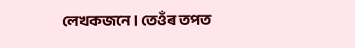লেখকজনে। তেওঁৰ তপত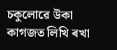চকুলোৱে উকা কাগজত লিখি ৰখা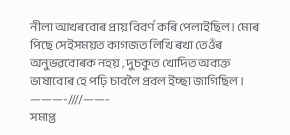নীলা আখৰবোৰ প্ৰায় বিবৰ্ণ কৰি পেলাইছিল। মোৰ পিছে সেইসময়ত কাগজত লিখি ৰখা তেওঁৰ অনুভৱবোৰক নহয় , দুচকুত খোদিত অব্যক্ত ভাষাবোৰ হে পঢ়ি চাবলৈ প্ৰবল ইচ্ছা জাগিছিল ।
———-////——-
সমাপ্ত